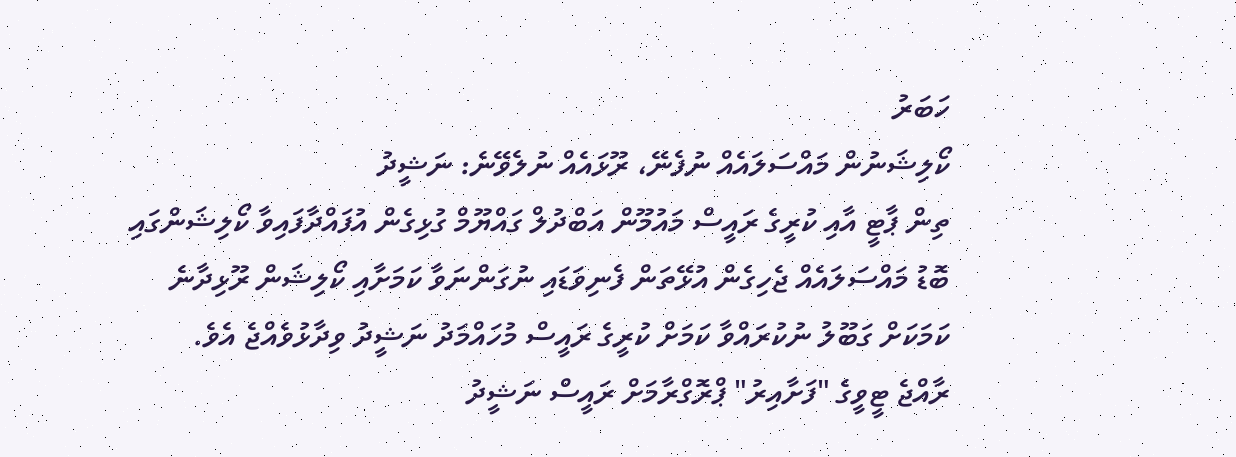ހަބަރު
ކޯލިޝަނުން މައްސަލައެއް ނުފެނޭ، ރޫޅައެއް ނުލެވޭނެ: ނަޝީދު
ތިން ޕާޓީ އާއި ކުރީގެ ރައީސް މައުމޫން އަބްދުލް ގައްޔޫމް ގުޅިގެން އުފައްދާފައިވާ ކޯލިޝަންގައި ބޮޑު މައްސަލައެއް ޖެހިގެން އުޅޭތަން ފެނިވަޑައި ނުގަންނަވާ ކަމަށާއި ކޯލިޝަން ރޫޅިދާނެ ކަމަކަށް ގަބޫލު ނުކުރައްވާ ކަމަށް ކުރީގެ ރައީސް މުހައްމަދު ނަޝީދު ވިދާޅުވެއްޖެ އެވެ.
ރާއްޖެ ޓީވީގެ "ފަށާއިރު" ޕްރޮގްރާމަށް ރައީސް ނަޝީދު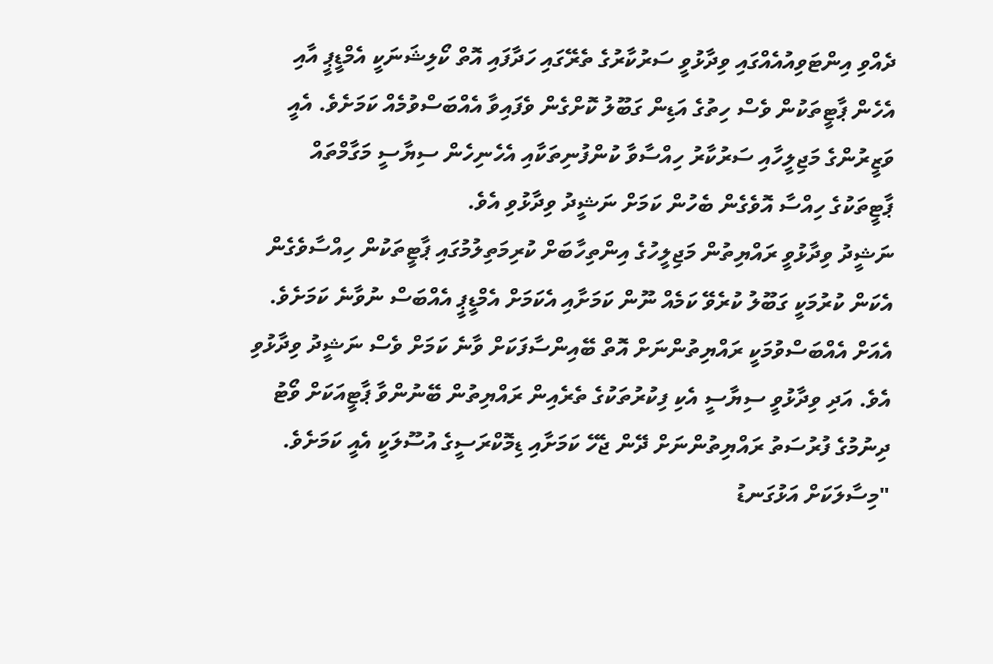ދެއްވި އިންޓަވިއުއެއްގައި ވިދާޅުވީ ސަރުކާރުގެ ތެރޭގައި ހަދާފައި އޮތް ކޯލިޝަނަކީ އެމްޑީޕީ އާއި އެހެން ޕާޓީތަކުން ވެސް ހިތުގެ އަޑިން ގަބޫލު ކޮށްގެން ވެފައިވާ އެއްބަސްވުމެއް ކަމަށެވެ. އެއީ ވަޒީރުންގެ މަޖިލީހާއި ސަރުކާރު ހިއްސާވާ ކުންފުނިތަކާއި އެހެނިހެން ސިޔާސީ މަގާމްތައް ޕާޓީތަކުގެ ހިއްސާ އޮވެގެން ބެހުން ކަމަށް ނަޝީދު ވިދާޅުވި އެވެ.
ނަޝީދު ވިދާޅުވީ ރައްޔިތުން މަޖިލީހުގެ އިންތިހާބަށް ކުރިމަތިލުމުގައި ޕާޓީތަކުން ހިއްސާވެގެން އެކަން ކުރުމަކީ ގަބޫލު ކުރެވޭ ކަމެއް ނޫން ކަމަށާއި އެކަމަށް އެމްޑީޕީ އެއްބަސް ނުވާނެ ކަމަށެވެ. އެއަށް އެއްބަސްވުމަކީ ރައްޔިތުންނަށް އޮތް ބޭއިންސާފަކަށް ވާނެ ކަމަށް ވެސް ނަޝީދު ވިދާޅުވި އެވެ. އަދި ވިދާޅުވީ ސިޔާސީ އެކި ފިކުރުތަކުގެ ތެރެއިން ރައްޔިތުން ބޭނުންވާ ޕާޓީއަކަށް ވޯޓު ދިނުމުގެ ފުރުސަތު ރައްޔިތުންނަށް ދޭން ޖެހޭ ކަމަށާއި ޑިމޮކްރަސީގެ އުސޫލަކީ އެއީ ކަމަށެވެ.
"މިސާލަކަށް އަޅުގަނޑު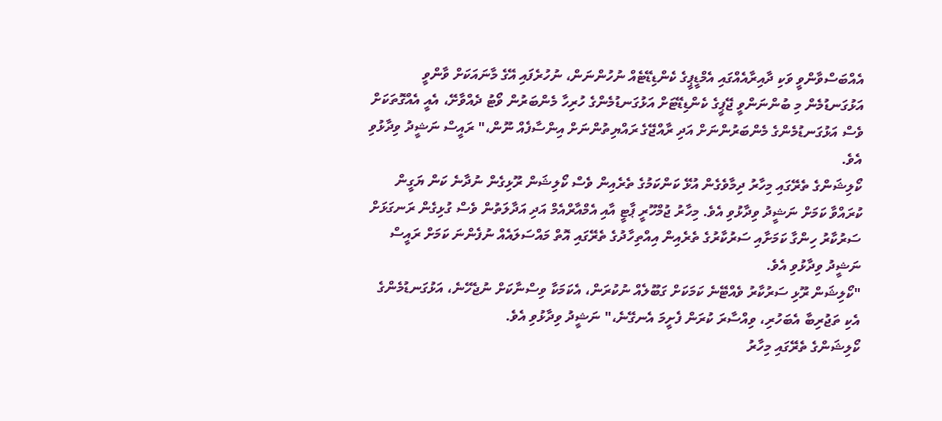އެއްބަސްވާންވީ ވަކި ދާއިރާއެއްގައި އެމްޑީޕީގެ ކެންޑިޑޭޓެއް ނުހުންނަން، ނުހުރެފައި އޭގެ މާނައަކަށް ވާންވީ އަޅުގަނޑުމެން މި ބުންނަންވީ ޖޭޕީގެ ކެންޑިޑޭޓަށް އަޅުގަނޑުމެންގެ ހުރިހާ މެންބަރުން ވޯޓު ދެއްވާށޭ، އެއީ އެއްގޮތަކަށް ވެސް އަޅުގަނޑުމެންގެ މެންބަރުންނަށް އަދި ރާއްޖޭގެ ރައްޔިތުންނަށް އިންސާފެއް ނޫން،" ރައީސް ނަޝީދު ވިދާޅުވި އެވެ.
ކޯލިޝަންގެ ތެރޭގައި މިހާރު ދިމާވެގެން އުޅޭ ކަންކަމުގެ ތެރެއިން ވެސް ކޯލިޝަން ރޫޅިގެން ނުދާނެ ކަން ޔަގީން ކުރައްވާ ކަމަށް ނަޝީދު ވިދާޅުވި އެވެ. މިހާރު ޖުމްހޫރީ ޕާޓީ އާއި އެމްއާރްއެމް އަދި އަދާލަތުން ވެސް ގުޅިގެން ރަނގަޅަށް ސަރުކާރު ހިންގާ ކަމަށާއި ސަރުކާރުގެ ތެރެއިން އިއްތިހާދުގެ ތެރޭގައި އޮތް މައްސަލައެއް ނުފެންނަ ކަމަށް ރައީސް ނަޝީދު ވިދާޅުވި އެވެ.
"ކޯލިޝަން ރޫޅި ސަރުކާރު ވެއްޓޭނެ ކަމަކަށް ގަބޫލެއް ނުކުރަން، އެކަމަކާ ވިސްނާކަށް ނުޖެހޭނެ، އަޅުގަނޑުމެންގެ އެކި ތަޖުރިބާ އެބަހުރި، ވިއްސާރަ ކުރަން ފެށީމަ އެނގޭނެ،" ނަޝީދު ވިދާޅުވި އެވެ.
ކޯލިޝަންގެ ތެރޭގައި މިހާރު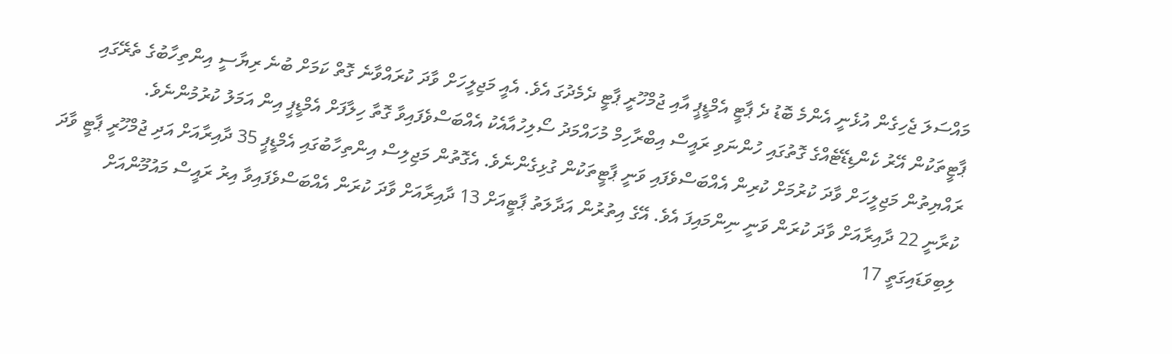މައްސަލަ ޖެހިގެން އުޅެނީ އެންމެ ބޮޑު ދެ ޕާޓީ އެމްޑީޕީ އާއި ޖުމްހޫރީ ޕާޓީ ދެމެދުގަ އެވެ. އެއީ މަޖިލީހަށް ވާދަ ކުރައްވާނެ ގޮތް ކަމަށް ބުނެ ރިޔާސީ އިންތިހާބުގެ ތެރޭގައި ޕާޓީތަކުން އޭރު ކެންޑިޑޭޓެއްގެ ގޮތުގައި ހުންނަވި ރައީސް އިބްރާހިމް މުހައްމަދު ސޯލިހުއާއެކު އެއްބަސްވެފައިވާ ގޮތާ ހިލާފަށް އެމްޑީޕީ އިން އަމަލު ކުރުމުންނެވެ.
ރައްޔިތުން މަޖިލީހަށް ވާދަ ކުރުމަށް ކުރިން އެއްބަސްވެފައި ވަނީ ޕާޓީތަކުން ގުޅިގެންނެވެ. އެގޮތުން މަޖިލިސް އިންތިހާބުގައި އެމްޑީޕީ 35 ދާއިރާއަށް އަދި ޖުމްހޫރީ ޕާޓީ ވާދަ ކުރާނީ 22 ދާއިރާއަށް ވާދަ ކުރަން ވަނީ ނިންމައިފަ އެވެ. އޭގެ އިތުރުން އަދާލަތު ޕާޓީއަށް 13 ދާއިރާއަށް ވާދަ ކުރަން އެއްބަސްވެފައިވާ އިރު ރައީސް މައުމޫންއަށް ލިބިވަޑައިގަތީ 17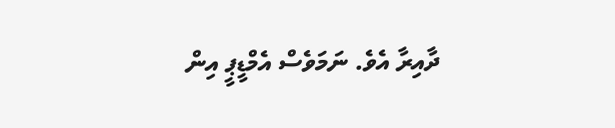ދާއިރާ އެވެ. ނަމަވެސް އެމްޑީޕީ އިން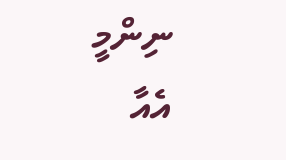ނިންމީ އެއާ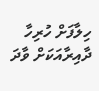ހިލާފަށް ހުރިހާ ދާއިރާއަކަށް ވާދަ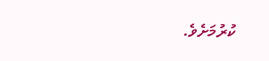ކުރުމަށެވެ.